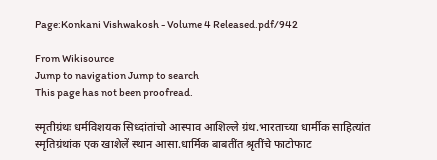Page:Konkani Vishwakosh - Volume 4 Released.pdf/942

From Wikisource
Jump to navigation Jump to search
This page has not been proofread.

स्मृतीग्रंथः धर्मविशयक सिध्दांतांचो आस्पाव आशिल्ले ग्रंथ.भारताच्या धार्मीक साहित्यांत स्मृतिग्रंथांक एक खाशेलें स्थान आसा.धार्मिक बाबतींत श्रृतींचे फाटोफाट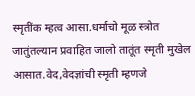स्मृतींक म्हत्व आसा.धर्माचो मूळ स्त्रोत जातुंतल्यान प्रवाहित जालो तातूंत स्मृती मुखेल आसात.वेद,वेदज्ञांची स्मृती म्हणजे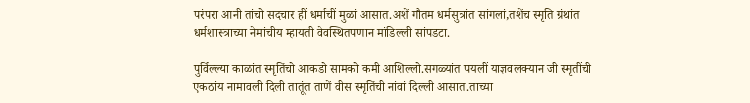परंपरा आनी तांचो सदचार हीं धर्माचीं मुळां आसात.अशें गौतम धर्मसुत्रांत सांगलां,तशेंच स्मृति ग्रंथांत धर्मशास्त्राच्या नेमांचीय म्हायती वेवस्थितपणान मांडिल्ली सांपडटा.

पुर्विल्ल्या काळांत स्मृतिंचो आकडो सामको कमी आशिल्लो.सगळ्यांत पयलीं याज्ञवलक्यान जी स्मृतींची एकठांय नामावली दिली तातूंत ताणें वीस स्मृतिंची नांवां दिल्ली आसात.ताच्या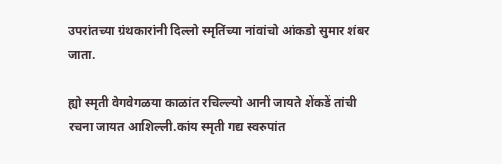उपरांतच्या ग्रंथकारांनी दिल्लो स्मृतिंच्या नांवांचो आंकडो सुमार शंबर जाता.

ह्यो स्मृती वेगवेगळया काळांत रचिल्ल्यो आनी जायते शेंकडें तांची रचना जायत आशिल्ली.कांय स्मृती गद्य स्वरुपांत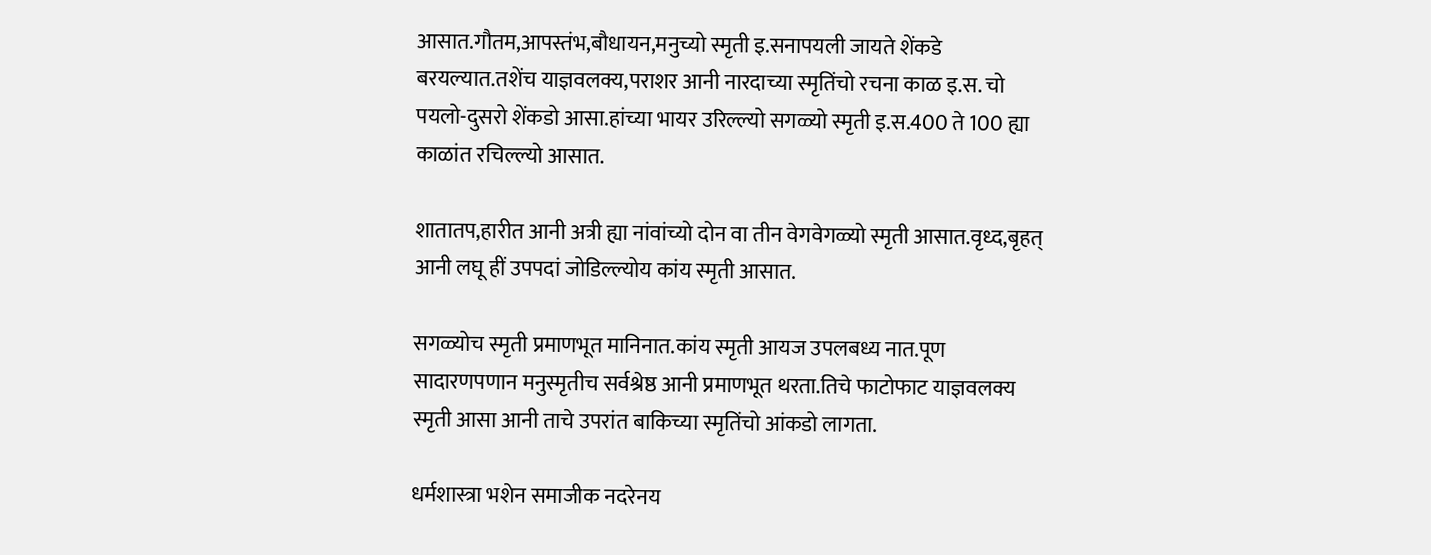आसात.गौतम,आपस्तंभ,बौधायन,मनुच्यो स्मृती इ.सनापयली जायते शेंकडे बरयल्यात.तशेंच याज्ञवलक्य,पराशर आनी नारदाच्या स्मृतिंचो रचना काळ इ.स. चो पयलो-दुसरो शेंकडो आसा.हांच्या भायर उरिल्ल्यो सगळ्यो स्मृती इ.स.400 ते 100 ह्या काळांत रचिल्ल्यो आसात.

शातातप,हारीत आनी अत्री ह्या नांवांच्यो दोन वा तीन वेगवेगळ्यो स्मृती आसात.वृध्द,बृहत् आनी लघू हीं उपपदां जोडिल्ल्योय कांय स्मृती आसात.

सगळ्योच स्मृती प्रमाणभूत मानिनात.कांय स्मृती आयज उपलबध्य नात.पूण सादारणपणान मनुस्मृतीच सर्वश्रेष्ठ आनी प्रमाणभूत थरता.तिचे फाटोफाट याज्ञवलक्य स्मृती आसा आनी ताचे उपरांत बाकिच्या स्मृतिंचो आंकडो लागता.

धर्मशास्त्रा भशेन समाजीक नदरेनय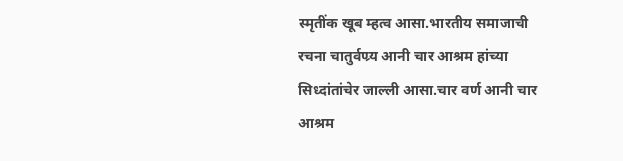स्मृतींक खूब म्हत्व आसा.भारतीय समाजाची रचना चातुर्वण्र्य आनी चार आश्रम हांच्या सिध्दांतांचेर जाल्ली आसा.चार वर्ण आनी चार आश्रम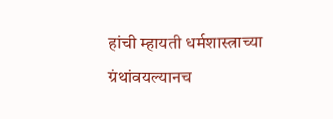हांची म्हायती धर्मशास्त्राच्या ग्रंथांवयल्यानच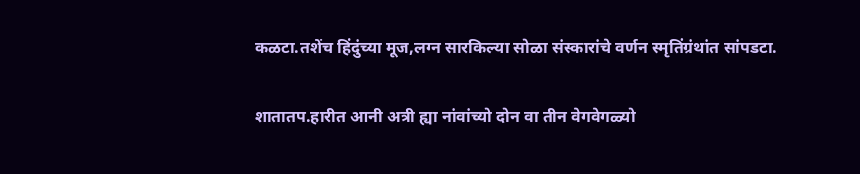कळटा.तशेंच हिंदुंच्या मूज,लग्न सारकिल्या सोळा संस्कारांचे वर्णन स्मृतिंग्रंथांत सांपडटा.

शातातप.हारीत आनी अत्री ह्या नांवांच्यो दोन वा तीन वेगवेगळ्यो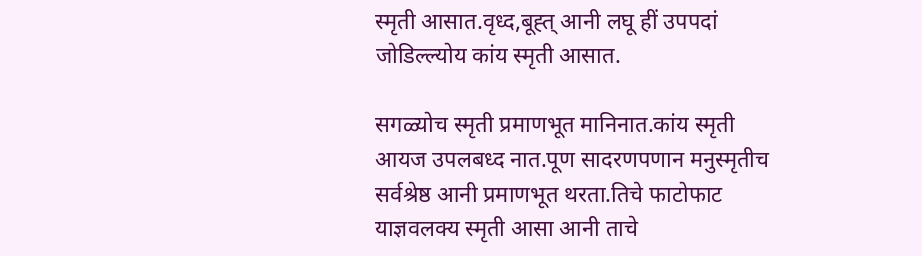स्मृती आसात.वृध्द,बूह्त् आनी लघू हीं उपपदां जोडिल्ल्योय कांय स्मृती आसात.

सगळ्योच स्मृती प्रमाणभूत मानिनात.कांय स्मृती आयज उपलबध्द नात.पूण सादरणपणान मनुस्मृतीच सर्वश्रेष्ठ आनी प्रमाणभूत थरता.तिचे फाटोफाट याज्ञवलक्य स्मृती आसा आनी ताचे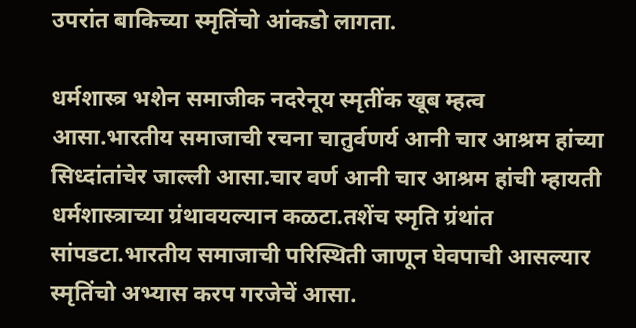उपरांत बाकिच्या स्मृतिंचो आंकडो लागता.

धर्मशास्त्र भशेन समाजीक नदरेनूय स्मृतींक खूब म्हत्व आसा.भारतीय समाजाची रचना चातुर्वणर्य आनी चार आश्रम हांच्या सिध्दांतांचेर जाल्ली आसा.चार वर्ण आनी चार आश्रम हांची म्हायती धर्मशास्त्राच्या ग्रंथावयल्यान कळटा.तशेंच स्मृति ग्रंथांत सांपडटा.भारतीय समाजाची परिस्थिती जाणून घेवपाची आसल्यार स्मृतिंचो अभ्यास करप गरजेचें आसा.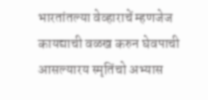भारतांतल्या वेव्हाराचें म्हणजेज कायद्याची वळख करुन घेवपाची आसल्यारय स्मृतिंचो अभ्यास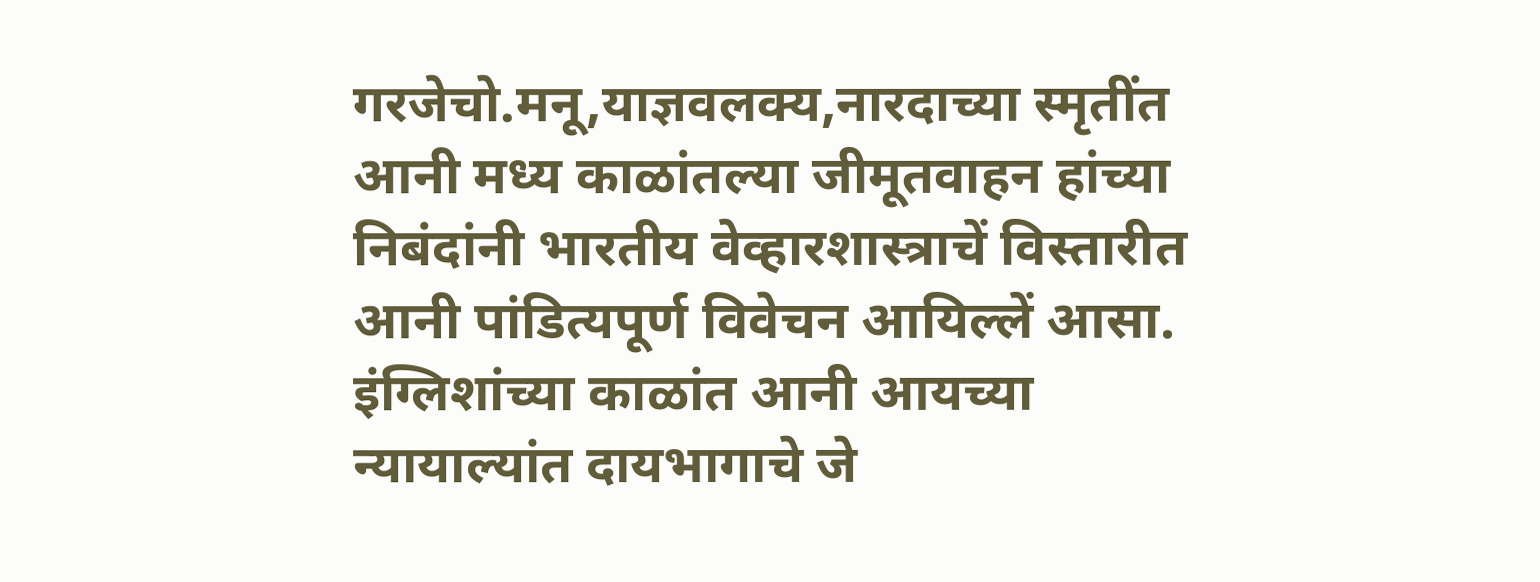गरजेचो.मनू,याज्ञवलक्य,नारदाच्या स्मृतींत आनी मध्य काळांतल्या जीमूतवाहन हांच्या निबंदांनी भारतीय वेव्हारशास्त्राचें विस्तारीत आनी पांडित्यपूर्ण विवेचन आयिल्लें आसा. इंग्लिशांच्या काळांत आनी आयच्या न्यायाल्यांत दायभागाचे जे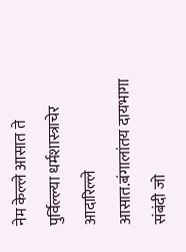नेम केल्ले आसात ते पुर्विल्ल्या धर्मशास्त्राचेर आदारिल्ले आसात.बंगालांतय दायभागा संबंदी जो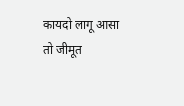कायदो लागू आसा तो जीमूत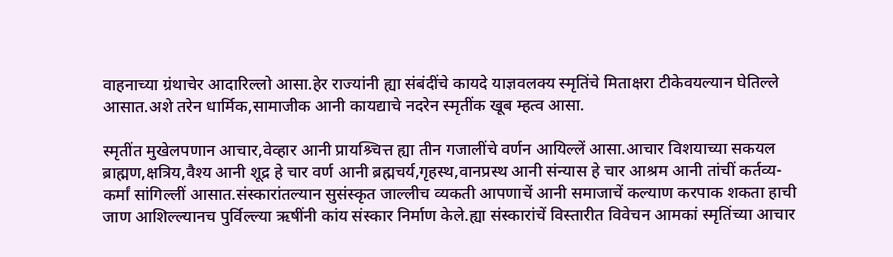वाहनाच्या ग्रंथाचेर आदारिल्लो आसा.हेर राज्यांनी ह्या संबंदींचे कायदे याज्ञवलक्य स्मृतिंचे मिताक्षरा टीकेवयल्यान घेतिल्ले आसात.अशे तरेन धार्मिक,सामाजीक आनी कायद्याचे नदरेन स्मृतींक खूब म्हत्व आसा.

स्मृतींत मुखेलपणान आचार,वेव्हार आनी प्रायश्र्चित्त ह्या तीन गजालींचे वर्णन आयिल्लें आसा.आचार विशयाच्या सकयल ब्राह्मण,क्षत्रिय,वैश्य आनी शूद्र हे चार वर्ण आनी ब्रह्मचर्य,गृहस्थ,वानप्रस्थ आनी संन्यास हे चार आश्रम आनी तांचीं कर्तव्य-कर्मां सांगिल्लीं आसात.संस्कारांतल्यान सुसंस्कृत जाल्लीच व्यकती आपणाचें आनी समाजाचें कल्याण करपाक शकता हाची जाण आशिल्ल्यानच पुर्विल्ल्या ऋषींनी कांय संस्कार निर्माण केले.ह्या संस्कारांचें विस्तारीत विवेचन आमकां स्मृतिंच्या आचार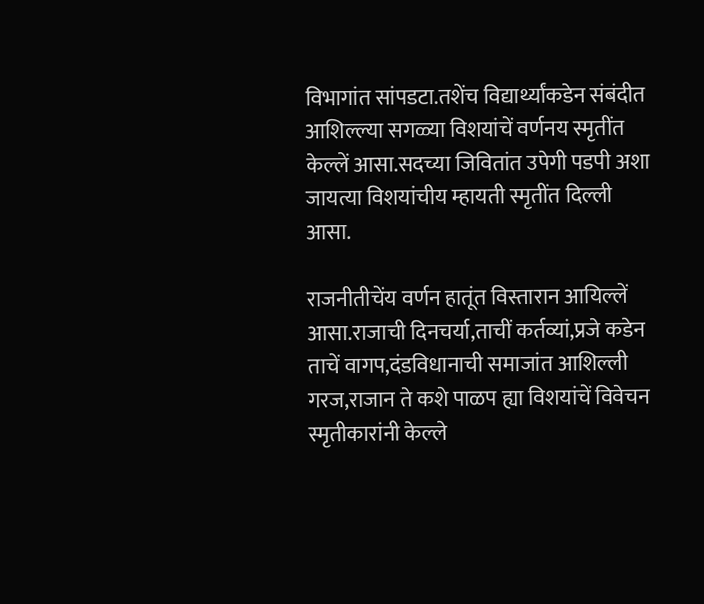विभागांत सांपडटा.तशेंच विद्यार्थ्यांकडेन संबंदीत आशिल्ल्या सगळ्या विशयांचें वर्णनय स्मृतींत केल्लें आसा.सदच्या जिवितांत उपेगी पडपी अशा जायत्या विशयांचीय म्हायती स्मृतींत दिल्ली आसा.

राजनीतीचेंय वर्णन हातूंत विस्तारान आयिल्लें आसा.राजाची दिनचर्या,ताचीं कर्तव्यां,प्रजे कडेन ताचें वागप,दंडविधानाची समाजांत आशिल्ली गरज,राजान ते कशे पाळप ह्या विशयांचें विवेचन स्मृतीकारांनी केल्ले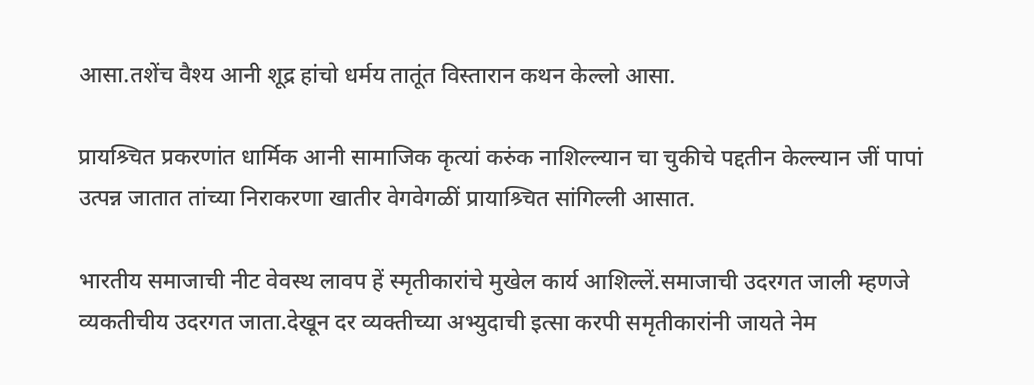आसा.तशेंच वैश्य आनी शूद्र हांचो धर्मय तातूंत विस्तारान कथन केल्लो आसा.

प्रायश्र्चित प्रकरणांत धार्मिक आनी सामाजिक कृत्यां करुंक नाशिल्ल्यान चा चुकीचे पद्दतीन केल्ल्यान जीं पापां उत्पन्न जातात तांच्या निराकरणा खातीर वेगवेगळीं प्रायाश्र्चित सांगिल्ली आसात.

भारतीय समाजाची नीट वेवस्थ लावप हें स्मृतीकारांचे मुखेल कार्य आशिल्लें.समाजाची उदरगत जाली म्हणजे व्यकतीचीय उदरगत जाता.देखून दर व्यक्तीच्या अभ्युदाची इत्सा करपी समृतीकारांनी जायते नेम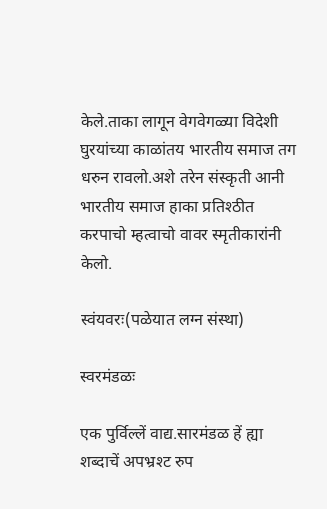केले.ताका लागून वेगवेगळ्या विदेशी घुरयांच्या काळांतय भारतीय समाज तग धरुन रावलो.अशे तरेन संस्कृती आनी भारतीय समाज हाका प्रतिश्ठीत करपाचो म्हत्वाचो वावर स्मृतीकारांनी केलो.

स्वंयवरः(पळेयात लग्न संस्था)

स्वरमंडळः

एक पुर्विल्लें वाद्य.सारमंडळ हें ह्या शब्दाचें अपभ्रश्ट रुप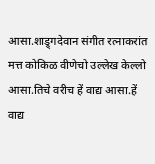आसा.शाड्र्गदेवान संगीत रत्नाकरांत मत्त कोकिळ वीणेचो उल्लेख केल्लो आसा.तिचे वरीच हें वाद्य आसा.हें वाद्य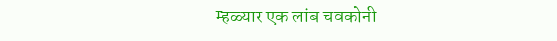म्हळ्यार एक लांब चवकोनी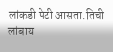लांकडी पेटी आसता.तिची लांबाय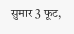सुमार 3 फूट,